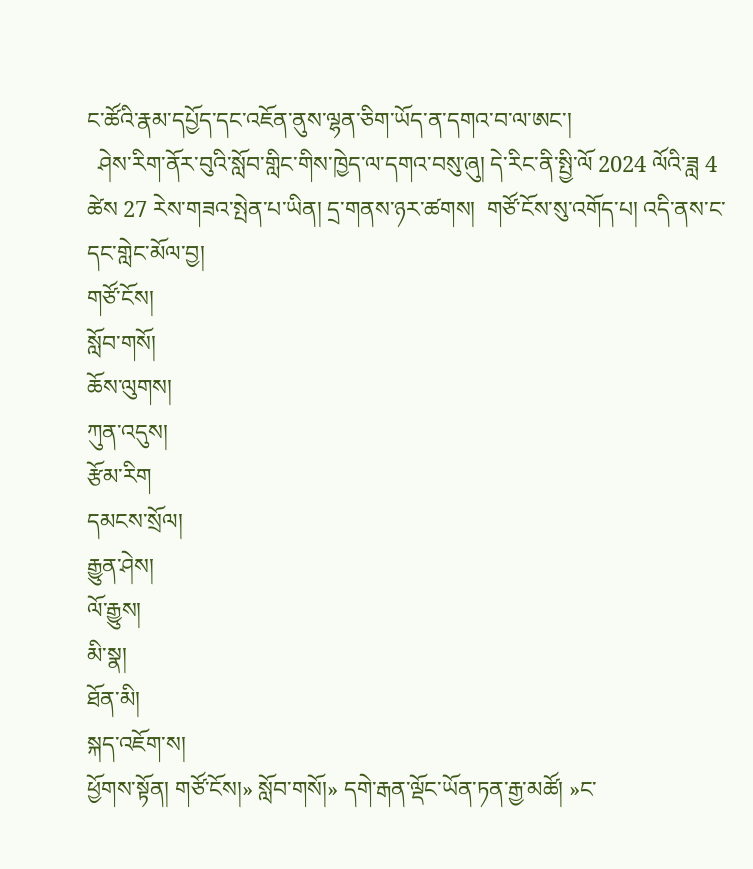ང་ཚོའི་རྣམ་དཔྱོད་དང་འཇོན་ནུས་ལྷན་ཅིག་ཡོད་ན་དགའ་བ་ལ་ཨང་།
  ཤེས་རིག་ནོར་བུའི་སློབ་གླིང་གིས་ཁྱེད་ལ་དགའ་བསུ་ཞུ། དེ་རིང་ནི་སྤྱི་ལོ 2024 ལོའི་ཟླ 4 ཚེས 27 རེས་གཟའ་སྤེན་པ་ཡིན། དྲ་གནས་ཉར་ཚགས།  གཙོ་ངོས་སུ་འགོད་པ། འདི་ནས་ང་དང་གླེང་མོལ་བྱ།
གཙོ་ངོས།
སློབ་གསོ།
ཆོས་ལུགས།
ཀུན་འདུས།
རྩོམ་རིག
དམངས་སྲོལ།
རྒྱུན་ཤེས།
ལོ་རྒྱུས།
མི་སྣ།
ཐོན་མི།
སྐད་འཇོག་ས།
ཕྱོགས་སྟོན། གཙོ་ངོས།» སློབ་གསོ།» དགེ་རྒན་ལྡོང་ཡོན་ཏན་རྒྱ་མཚོ། »ང་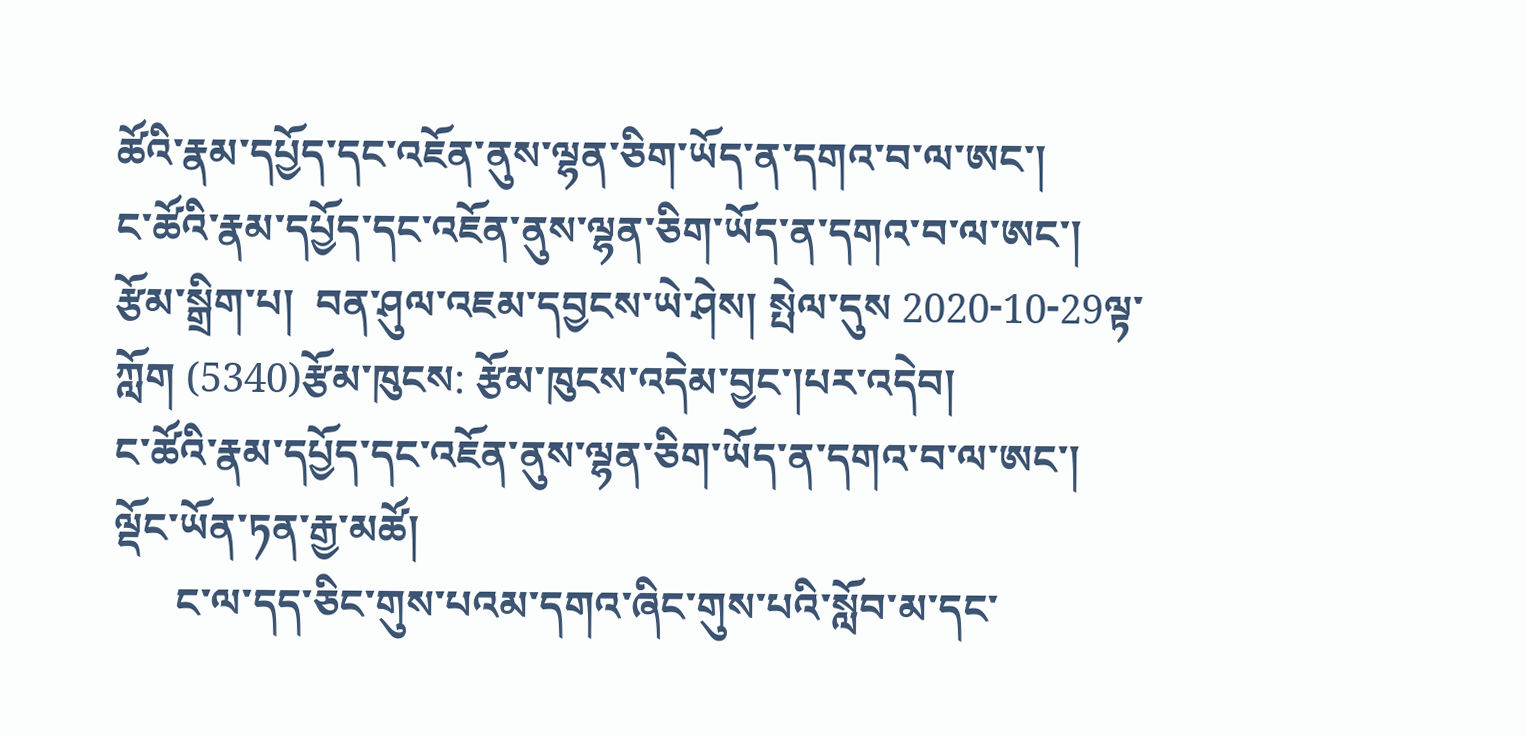ཚོའི་རྣམ་དཔྱོད་དང་འཇོན་ནུས་ལྷན་ཅིག་ཡོད་ན་དགའ་བ་ལ་ཨང་།
ང་ཚོའི་རྣམ་དཔྱོད་དང་འཇོན་ནུས་ལྷན་ཅིག་ཡོད་ན་དགའ་བ་ལ་ཨང་།
རྩོམ་སྒྲིག་པ།  བན་ཤུལ་འཇམ་དབྱངས་ཡེ་ཤེས། སྤེལ་དུས 2020-10-29ལྟ་ཀློག (5340)རྩོམ་ཁུངས: རྩོམ་ཁུངས་འདེམ་བྱང་།པར་འདེབ།
ང་ཚོའི་རྣམ་དཔྱོད་དང་འཇོན་ནུས་ལྷན་ཅིག་ཡོད་ན་དགའ་བ་ལ་ཨང་།
ལྡོང་ཡོན་ཏན་རྒྱ་མཚོ།
      ང་ལ་དད་ཅིང་གུས་པའམ་དགའ་ཞིང་གུས་པའི་སློབ་མ་དང་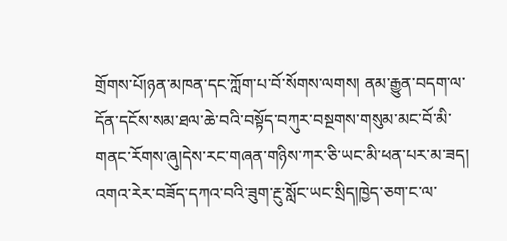གྲོགས་པོ།ཉན་མཁན་དང་ཀློག་པ་བོ་སོགས་ལགས། ནམ་རྒྱུན་བདག་ལ་དོན་དངོས་སམ་ཐལ་ཆེ་བའི་བསྟོད་བཀུར་བསྔགས་གསུམ་མང་བོ་མི་གནང་རོགས་ཞུ།དེས་རང་གཞན་གཉིས་ཀར་ཅི་ཡང་མི་ཕན་པར་མ་ཟད། འགའ་རེར་བཟོད་དཀའ་བའི་ཟུག་རྔུ་སློང་ཡང་སྲིད།ཁྱེད་ཅག་ང་ལ་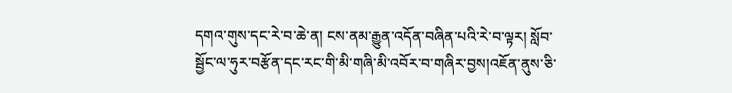དགའ་གུས་དང་རེ་བ་ཆེ་ན། ངས་ནམ་རྒྱུན་འདོན་བཞིན་པའི་རེ་བ་ལྟར། སློབ་སྦྱོང་ལ་ཧུར་བརྩོན་དང་རང་གི་མི་གཞི་མི་འབོར་བ་གཞིར་བྱས།འཇོན་ནུས་ཅི་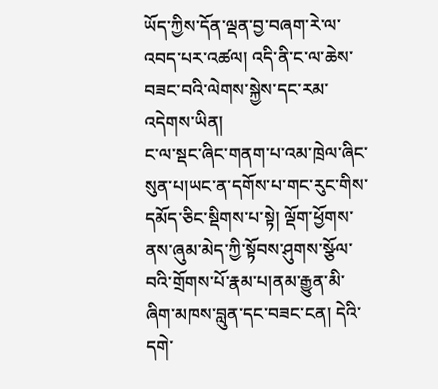ཡོད་ཀྱིས་དོན་ལྡན་བྱ་བཞག་རེ་ལ་འབད་པར་འཚལ། འདི་ནི་ང་ལ་ཆེས་བཟང་བའི་ལེགས་སྐྱེས་དང་རམ་འདེགས་ཡིན།
ང་ལ་སྡང་ཞིང་གནག་པ་འམ་ཁྲེལ་ཞིང་སུན་པ།ཡང་ན་དགོས་པ་གང་རུང་གིས་དམོད་ཅིང་སྡིགས་པ་སྟེ། ལྡོག་ཕྱོགས་ནས་ཞུམ་མེད་ཀྱི་སྟོབས་ཤུགས་སྩོལ་བའི་གྲོགས་པོ་རྣམ་པ།ནམ་རྒྱུན་མི་ཞིག་མཁས་བླུན་དང་བཟང་ངན། དེའི་དགེ་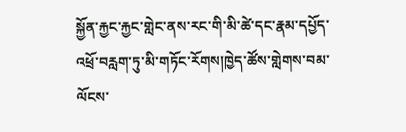སྐྱོན་རྐྱང་རྐྱང་གླེང་ནས་རང་གི་མི་ཚེ་དང་རྣམ་དཔྱོད་འཕྲོ་བརླག་ཏུ་མི་གཏོང་རོགས།ཁྱེད་ཚོས་གླེགས་བམ་ལོངས་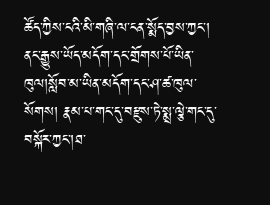ཚོད་ཀྱིས་ངའི་མི་གཞི་ལ་ངན་སྨོད་བྱས་ཀྱང་། ནང་རྒྱུས་ཡོད་མདོག་དང་གྲོགས་པོ་ཡིན་ཁུལ།སློབ་མ་ཡིན་མདོག་དང་ཤ་ཚ་ཁུལ་སོགས། རྣམ་པ་གང་དུ་བརྫུས་ཏེ་སྨྲ་ལྕེ་གང་དུ་བསྐོར་ཀྱང་།ཐ་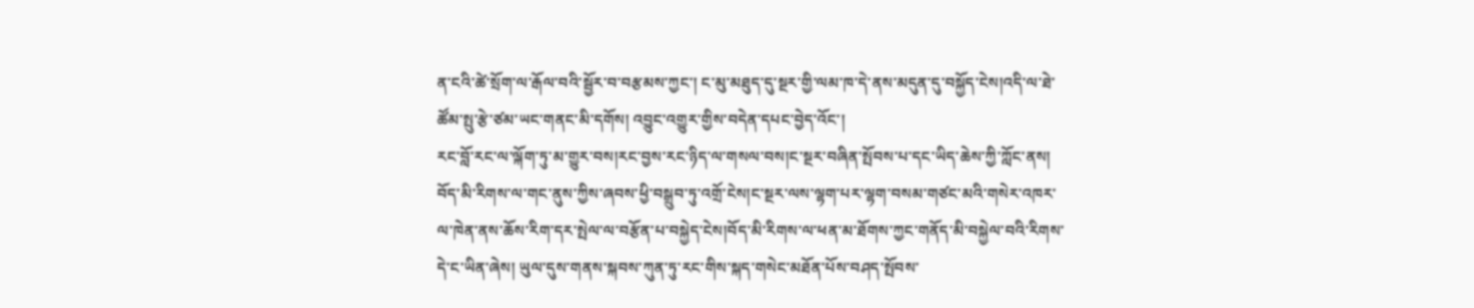ན་ངའི་ཚེ་སྲོག་ལ་རྒོལ་བའི་སྦྱོར་བ་བརྩམས་ཀྱང་། ང་མུ་མཐུད་དུ་སྔར་གྱི་ལམ་ཁ་དེ་ནས་མདུན་དུ་བསྐྱོད་ངེས།འདི་ལ་ཐེ་ཚོམ་སྤུ་རྩེ་ཙམ་ཡང་གནང་མི་དགོས། འབྱུང་འགྱུར་གྱིས་བདེན་དཔང་བྱེད་འོང་།
རང་བློ་རང་ལ་ལྐོག་ཏུ་མ་གྱུར་བས།རང་བྱས་རང་ཉིད་ལ་གསལ་བས།ང་སྔར་བཞིན་སྤོབས་པ་དང་ཡིད་ཆེས་ཀྱི་ཀློང་ནས། བོད་མི་རིགས་ལ་གང་ནུས་ཀྱིས་ཞབས་ཕྱི་བསྒྲུབ་ཏུ་འགྲོ་ངེས།ང་སྔར་ལས་ལྷག་པར་ལྷག་བསམ་གཙང་མའི་གསེར་འཁར་ལ་ཁེན་ནས་ཆོས་རིག་དར་སྤེལ་ལ་བརྩོན་པ་བསྐྱེད་ངེས།བོད་མི་རིགས་ལ་ཕན་མ་ཐོགས་ཀྱང་གནོད་མི་བསྐྱེལ་བའི་རིགས་དེ་ང་ཡིན་ཞེས། ཡུལ་དུས་གནས་སྐབས་ཀུན་ཏུ་རང་གིས་སྐད་གསེང་མཐོན་པོས་བཤད་སྤོབས་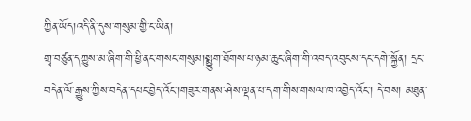ཀྱིན་ཡོད།འདི་ནི་དུས་གསུམ་གྱི་ང་ཡིན།
གྲྭ་བཙུན་དཀྱུས་མ་ཞིག་གི་ཕྱི་ནང་གསང་གསུམ།སྨྱུག་ཐོགས་པ་ཉམ་ཆུང་ཞིག་གི་འབད་འབུངས་དང་དགེ་སྐྱོན། དྲང་བདེན་ལོ་རྒྱུས་ཀྱིས་བདེན་དཔང་བྱེད་འོང་།གཟུར་གནས་ཤེས་ལྡན་པ་དག་གིས་གསལ་ཁ་འབྱེད་འོང་། དེ་བས། མཐུན་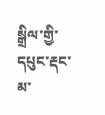སྒྲིལ་གྱི་དཔུང་རྡང་མ་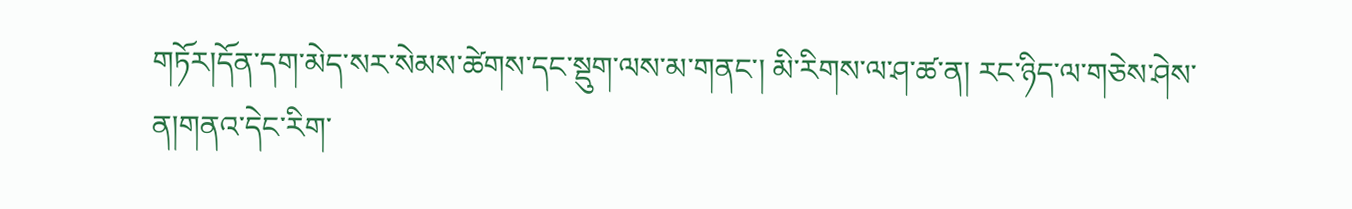གཏོར།དོན་དག་མེད་སར་སེམས་ཚེགས་དང་སྡུག་ལས་མ་གནང་། མི་རིགས་ལ་ཤ་ཚ་ན། རང་ཉིད་ལ་གཅེས་ཤེས་ན།གནའ་དེང་རིག་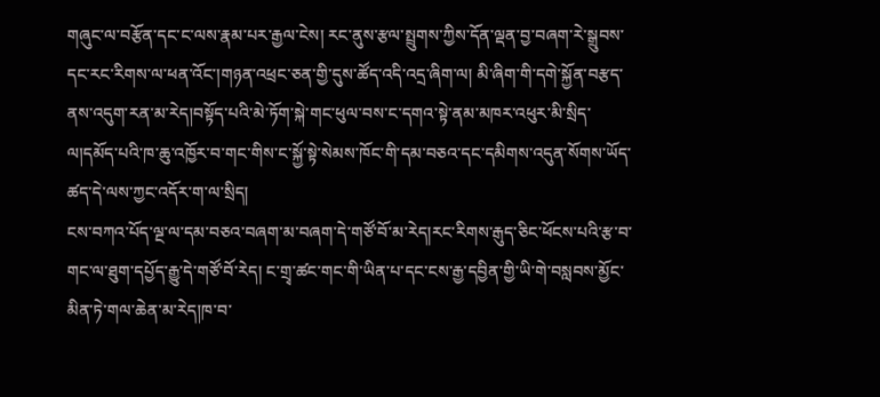གཞུང་ལ་བརྩོན་དང་ང་ལས་རྣམ་པར་རྒྱལ་ངེས། རང་ནུས་རྩལ་སྤྲུགས་ཀྱིས་དོན་ལྡན་བྱ་བཞག་རེ་སྒྲུབས་དང་རང་རིགས་ལ་ཕན་འོང་།གཉན་འཕྲང་ཅན་གྱི་དུས་ཚོད་འདི་འདྲ་ཞིག་ལ། མི་ཞིག་གི་དགེ་སྐྱོན་བརྩད་ནས་འདུག་རན་མ་རེད།བསྟོད་པའི་མེ་ཏོག་སྐེ་གང་ཕུལ་བས་ང་དགའ་སྟེ་ནམ་མཁར་འཕུར་མི་སྲིད་ལ།དམོད་པའི་ཁ་ཆུ་འཁྱོར་བ་གང་གིས་ང་སྐྱོ་སྟེ་སེམས་ཁོང་གི་དམ་བཅའ་དང་དམིགས་འདུན་སོགས་ཡོད་ཚད་དེ་ལས་ཀྱང་འདོར་ག་ལ་སྲིད།
ངས་བཀའ་པོད་ལྔ་ལ་དམ་བཅའ་བཞག་མ་བཞག་དེ་གཙོ་བོ་མ་རེད།རང་རིགས་རྒུད་ཅིང་ཕོངས་པའི་རྩ་བ་གང་ལ་ཐུག་དཔྱོད་རྒྱུ་དེ་གཙོ་བོ་རེད། ང་གྲྭ་ཚང་གང་གི་ཡིན་པ་དང་ངས་རྒྱ་དབྱིན་གྱི་ཡི་གེ་བསླབས་མྱོང་མིན་ཏེ་གལ་ཆེན་མ་རེད།ཁ་བ་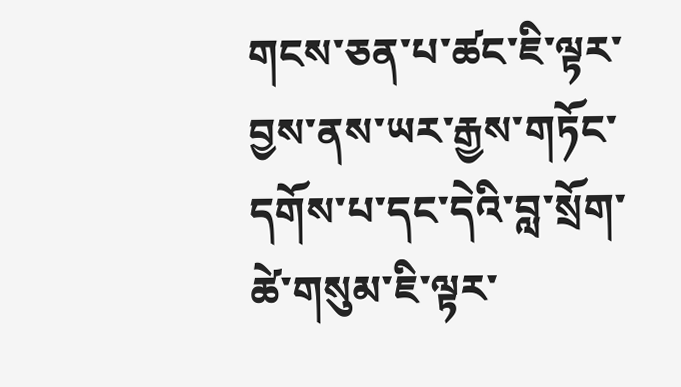གངས་ཅན་པ་ཚང་ཇི་ལྟར་བྱས་ནས་ཡར་རྒྱས་གཏོང་དགོས་པ་དང་དེའི་བླ་སྲོག་ཚེ་གསུམ་ཇི་ལྟར་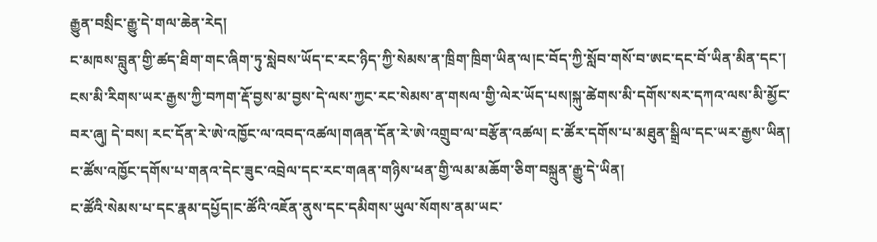རྒྱུན་བསྲིང་རྒྱུ་དེ་གལ་ཆེན་རེད།
ང་མཁས་བླུན་གྱི་ཚད་ཐིག་གང་ཞིག་ཏུ་སླེབས་ཡོད་ང་རང་ཉིད་ཀྱི་སེམས་ན་ཁྲིག་ཁྲིག་ཡིན་ལ།ང་བོད་ཀྱི་སློབ་གསོ་བ་ཨང་དང་བོ་ཡིན་མིན་དང་། ངས་མི་རིགས་ཡར་རྒྱས་ཀྱི་བཀག་རྡོ་བྱས་མ་བྱས་དེ་ལས་ཀྱང་རང་སེམས་ན་གསལ་གྱི་ལེར་ཡོད་པས།སྐུ་ཚེགས་མི་དགོས་སར་དཀའ་ལས་མི་མྱོང་བར་ཞུ། དེ་བས། རང་དོན་རེ་ཨེ་འཁྱོང་ལ་འབད་འཚལ།གཞན་དོན་རེ་ཨེ་འགྲུབ་ལ་བརྩོན་འཚལ། ང་ཚོར་དགོས་པ་མཐུན་སྒྲིལ་དང་ཡར་རྒྱས་ཡིན། ང་ཚོས་འཁྱོང་དགོས་པ་གནའ་དེང་ཟུང་འབྲེལ་དང་རང་གཞན་གཉིས་ཕན་གྱི་ལམ་མཆོག་ཅིག་བསྐྲུན་རྒྱུ་དེ་ཡིན།
ང་ཚོའི་སེམས་པ་དང་རྣམ་དཔྱོད།ང་ཚོའི་འཇོན་ནུས་དང་དམིགས་ཡུལ་སོགས་ནམ་ཡང་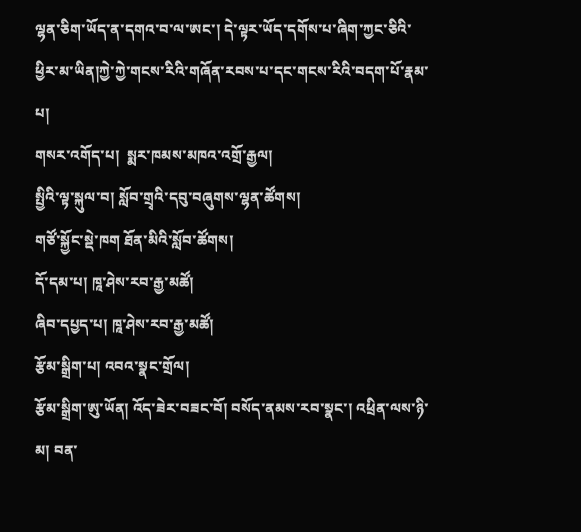ལྷན་ཅིག་ཡོད་ན་དགའ་བ་ལ་ཨང་། དེ་ལྟར་ཡོད་དགོས་པ་ཞིག་ཀྱང་ཅིའི་ཕྱིར་མ་ཡིན།ཀྱེ་ཀྱེ་གངས་རིའི་གཞོན་རབས་པ་དང་གངས་རིའི་བདག་པོ་རྣམ་པ།
གསར་འགོད་པ།  སྨར་ཁམས་མཁའ་འགྲོ་རྒྱལ།
སྤྱིའི་ལྟ་སྐུལ་བ། སློབ་གྲྭའི་དབུ་བཞུགས་ལྷན་ཚོགས།
གཙོ་སྐྱོང་སྡེ་ཁག ཐོན་མིའི་སློབ་ཚོགས།
དོ་དམ་པ། ཁཱ་ཤེས་རབ་རྒྱ་མཚོ།
ཞིབ་དཔྱད་པ། ཁཱ་ཤེས་རབ་རྒྱ་མཚོ།
རྩོམ་སྒྲིག་པ། འབའ་སྣང་གྲོལ།
རྩོམ་སྒྲིག་ཨུ་ཡོན། འོད་ཟེར་བཟང་བོ། བསོད་ནམས་རབ་སྣང་། འཕྲིན་ལས་ཉི་མ། བན་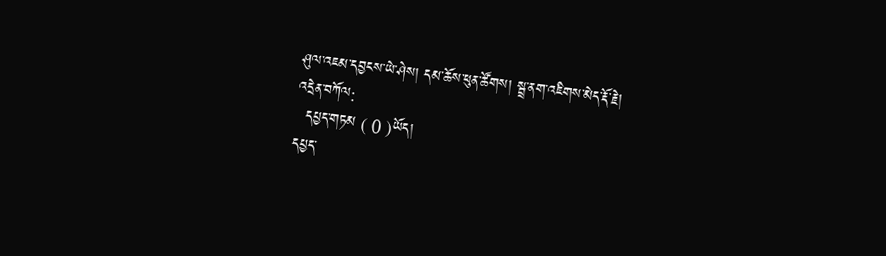ཤུལ་འཇམ་དབྱངས་ཡེ་ཤེས། དམ་ཆོས་ཕུན་ཚོགས། སྦྲ་ནག་འཇིགས་མེད་རྡོ་རྗེ།
འདྲེན་བཀོལ:
  དཔྱད་གཏམ ( 0 )ཡོད།
དཔྱད་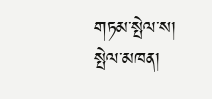གཏམ་སྤེལ་ས།
སྤེལ་མཁན།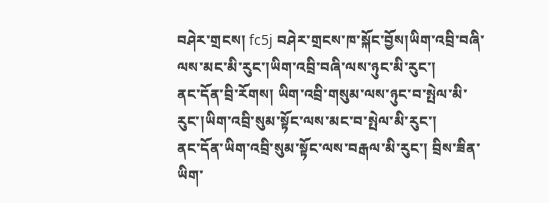བཤེར་གྲངས། fc5j བཤེར་གྲངས་ཁ་སྐོང་བྱོས།ཡིག་འབྲི་བཞི་ལས་མང་མི་རུང་།ཡིག་འབྲི་བཞི་ལས་ཉུང་མི་རུང་།
ནང་དོན་བྲི་རོགས། ཡིག་འབྲི་གསུམ་ལས་ཉུང་བ་སྤེལ་མི་རུང་།ཡིག་འབྲི་སུམ་སྟོང་ལས་མང་བ་སྤེལ་མི་རུང་།
ནང་དོན་ཡིག་འབྲི་སུམ་སྟོང་ལས་བརྒལ་མི་རུང་། བྲིས་ཟིན་ཡིག་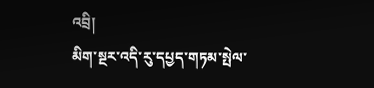འབྲི།
མིག་སྔར་འདི་རུ་དཔྱད་གཏམ་སྤེལ་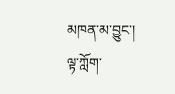མཁན་མ་བྱུང་།
ལྟ་ཀློག་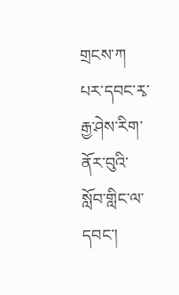གྲངས་ཀ
པར་དབང་རྭ་རྒྱ་ཤེས་རིག་ནོར་བུའི་སློབ་གླིང་ལ་དབང་།